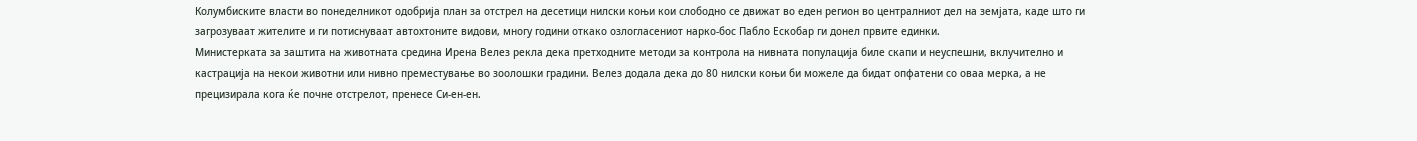Колумбиските власти во понеделникот одобрија план за отстрел на десетици нилски коњи кои слободно се движат во еден регион во централниот дел на земјата, каде што ги загрозуваат жителите и ги потиснуваат автохтоните видови, многу години откако озлогласениот нарко-бос Пабло Ескобар ги донел првите единки.
Министерката за заштита на животната средина Ирена Велез рекла дека претходните методи за контрола на нивната популација биле скапи и неуспешни, вклучително и кастрација на некои животни или нивно преместување во зоолошки градини. Велез додала дека до 80 нилски коњи би можеле да бидат опфатени со оваа мерка, а не прецизирала кога ќе почне отстрелот, пренесе Си-ен-ен.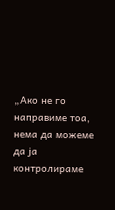„Ако не го направиме тоа, нема да можеме да ја контролираме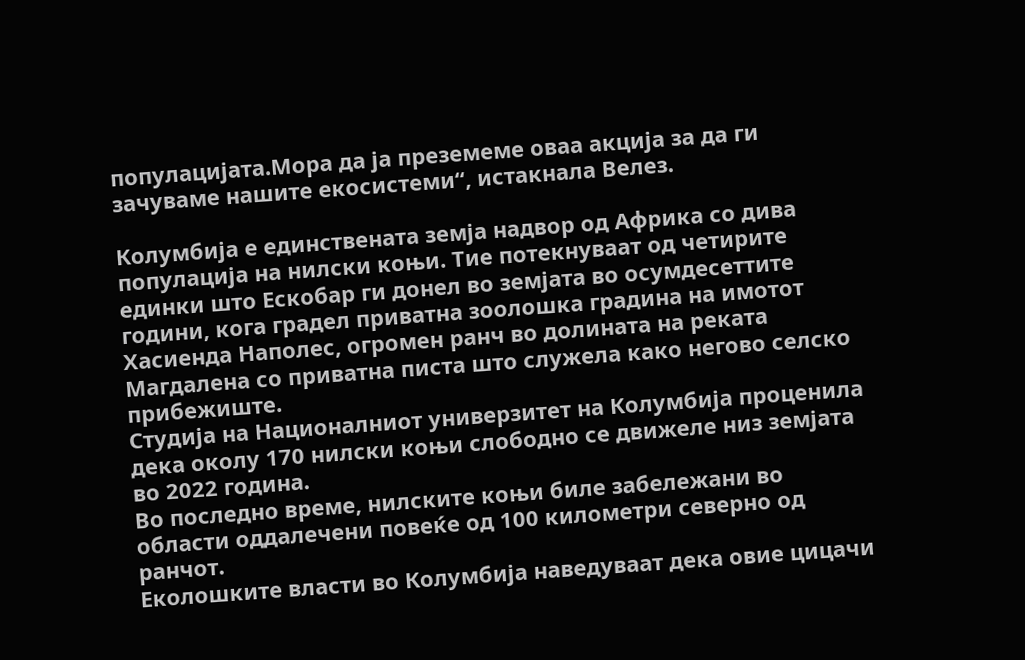популацијата.Мора да ја преземеме оваа акција за да ги зачуваме нашите екосистеми“, истакнала Велез.

Колумбија е единствената земја надвор од Африка со дива популација на нилски коњи. Тие потекнуваат од четирите единки што Ескобар ги донел во земјата во осумдесеттите години, кога градел приватна зоолошка градина на имотот Хасиенда Наполес, огромен ранч во долината на реката Магдалена со приватна писта што служела како негово селско прибежиште.
Студија на Националниот универзитет на Колумбија проценила дека околу 170 нилски коњи слободно се движеле низ земјата во 2022 година.
Во последно време, нилските коњи биле забележани во области оддалечени повеќе од 100 километри северно од ранчот.
Еколошките власти во Колумбија наведуваат дека овие цицачи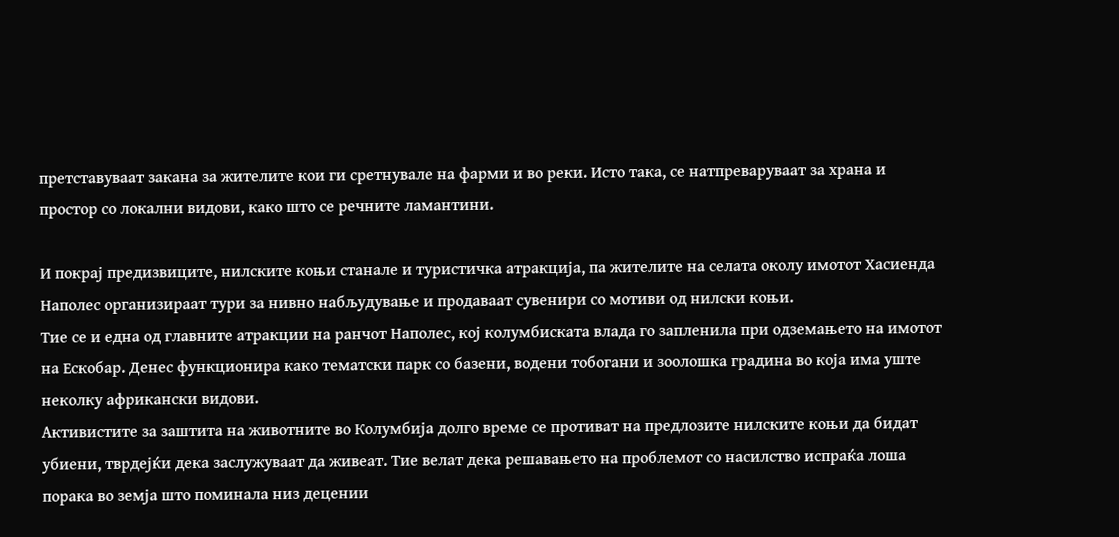претставуваат закана за жителите кои ги сретнувале на фарми и во реки. Исто така, се натпреваруваат за храна и простор со локални видови, како што се речните ламантини.

И покрај предизвиците, нилските коњи станале и туристичка атракција, па жителите на селата околу имотот Хасиенда Наполес организираат тури за нивно набљудување и продаваат сувенири со мотиви од нилски коњи.
Тие се и една од главните атракции на ранчот Наполес, кој колумбиската влада го запленила при одземањето на имотот на Ескобар. Денес функционира како тематски парк со базени, водени тобогани и зоолошка градина во која има уште неколку африкански видови.
Активистите за заштита на животните во Колумбија долго време се противат на предлозите нилските коњи да бидат убиени, тврдејќи дека заслужуваат да живеат. Тие велат дека решавањето на проблемот со насилство испраќа лоша порака во земја што поминала низ децении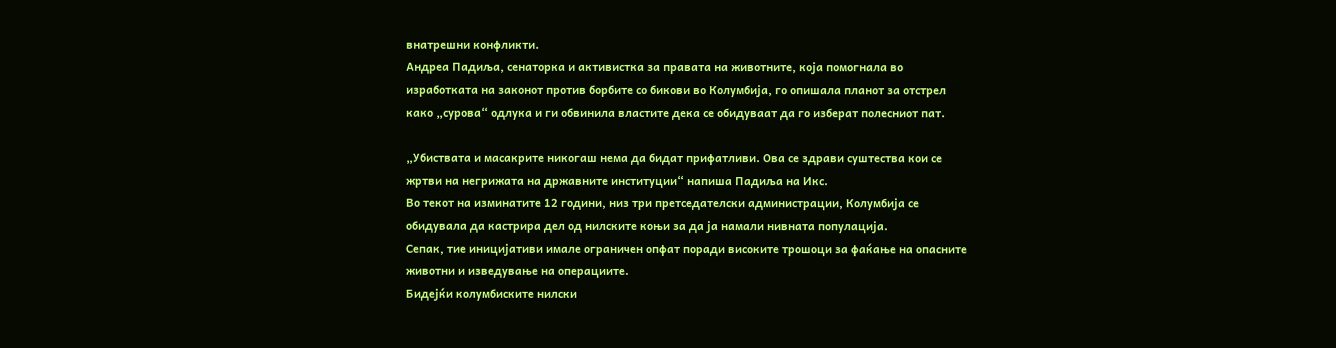внатрешни конфликти.
Андреа Падиља, сенаторка и активистка за правата на животните, која помогнала во изработката на законот против борбите со бикови во Колумбија, го опишала планот за отстрел како „сурова“ одлука и ги обвинила властите дека се обидуваат да го изберат полесниот пат.

„Убиствата и масакрите никогаш нема да бидат прифатливи. Ова се здрави суштества кои се жртви на негрижата на државните институции“ напиша Падиља на Икс.
Во текот на изминатите 12 години, низ три претседателски администрации, Колумбија се обидувала да кастрира дел од нилските коњи за да ја намали нивната популација.
Сепак, тие иницијативи имале ограничен опфат поради високите трошоци за фаќање на опасните животни и изведување на операциите.
Бидејќи колумбиските нилски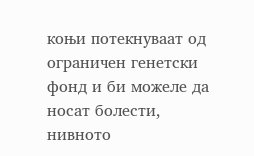коњи потекнуваат од ограничен генетски фонд и би можеле да носат болести, нивното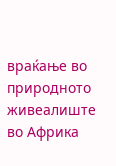враќање во природното живеалиште во Африка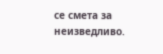се смета за неизведливо.